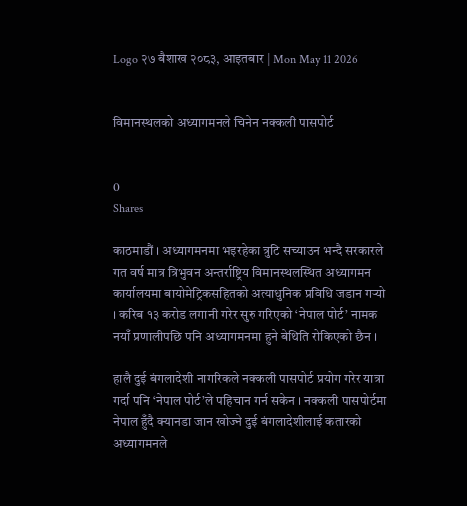Logo २७ बैशाख २०८३, आइतबार | Mon May 11 2026


विमानस्थलको अध्यागमनले चिनेन नक्कली पासपोर्ट


0
Shares

काठमाडौं । अध्यागमनमा भइरहेका त्रुटि सच्याउन भन्दै सरकारले गत वर्ष मात्र त्रिभुवन अन्तर्राष्ट्रिय विमानस्थलस्थित अध्यागमन कार्यालयमा बायोमेट्रिकसहितको अत्याधुनिक प्रविधि जडान गर्‍यो । करिब १३ करोड लगानी गरेर सुरु गरिएको ‘नेपाल पोर्ट’ नामक नयाँ प्रणालीपछि पनि अध्यागमनमा हुने बेथिति रोकिएको छैन ।

हालै दुई बंगलादेशी नागरिकले नक्कली पासपोर्ट प्रयोग गरेर यात्रा गर्दा पनि ‘नेपाल पोर्ट’ले पहिचान गर्न सकेन । नक्कली पासपोर्टमा नेपाल हुँदै क्यानडा जान खोज्ने दुई बंगलादेशीलाई कतारको अध्यागमनले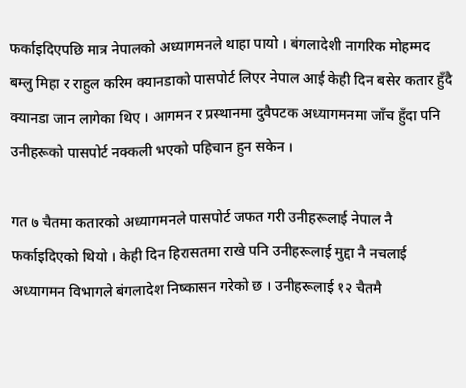फर्काइदिएपछि मात्र नेपालको अध्यागमनले थाहा पायो । बंगलादेशी नागरिक मोहम्मद बम्लु मिहा र राहुल करिम क्यानडाको पासपोर्ट लिएर नेपाल आई केही दिन बसेर कतार हुँदै क्यानडा जान लागेका थिए । आगमन र प्रस्थानमा दुवैपटक अध्यागमनमा जाँच हुँदा पनि उनीहरूको पासपोर्ट नक्कली भएको पहिचान हुन सकेन ।

गत ७ चैतमा कतारको अध्यागमनले पासपोर्ट जफत गरी उनीहरूलाई नेपाल नै फर्काइदिएको थियो । केही दिन हिरासतमा राखे पनि उनीहरूलाई मुद्दा नै नचलाई अध्यागमन विभागले बंगलादेश निष्कासन गरेको छ । उनीहरूलाई १२ चैतमै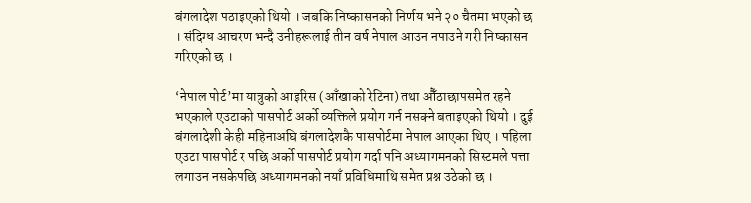बंगलादेश पठाइएको थियो । जबकि निष्कासनको निर्णय भने २० चैतमा भएको छ । संदिग्ध आचरण भन्दै उनीहरूलाई तीन वर्ष नेपाल आउन नपाउने गरी निष्कासन गरिएको छ ।

‘नेपाल पोर्ट’मा यात्रुको आइरिस (आँखाको रेटिना) तथा औँठाछापसमेत रहने भएकाले एउटाको पासपोर्ट अर्को व्यक्तिले प्रयोग गर्न नसक्ने बताइएको थियो । दुई बंगलादेशी केही महिनाअघि बंगलादेशकै पासपोर्टमा नेपाल आएका थिए । पहिला एउटा पासपोर्ट र पछि अर्को पासपोर्ट प्रयोग गर्दा पनि अध्यागमनको सिस्टमले पत्ता लगाउन नसकेपछि अध्यागमनको नयाँ प्रविधिमाथि समेत प्रश्न उठेको छ ।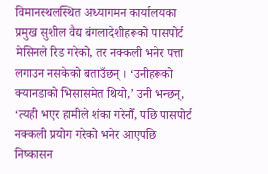विमानस्थलस्थित अध्यागमन कार्यालयका प्रमुख सुशील वैद्य बंगलादेशीहरूको पासपोर्ट मेसिनले रिड गरेको, तर नक्कली भनेर पत्ता लगाउन नसकेको बताउँछन् । ‘उनीहरूको क्यानडाको भिसासमेत थियो,’ उनी भन्छन्, ‘त्यही भएर हामीले शंका गरेनौँ, पछि पासपोर्ट नक्कली प्रयोग गरेको भनेर आएपछि निष्कासन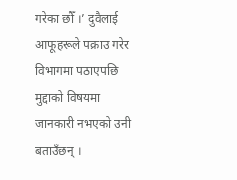गरेका छौँ ।’ दुवैलाई आफूहरूले पक्राउ गरेर विभागमा पठाएपछि मुद्दाको विषयमा जानकारी नभएको उनी बताउँछन् ।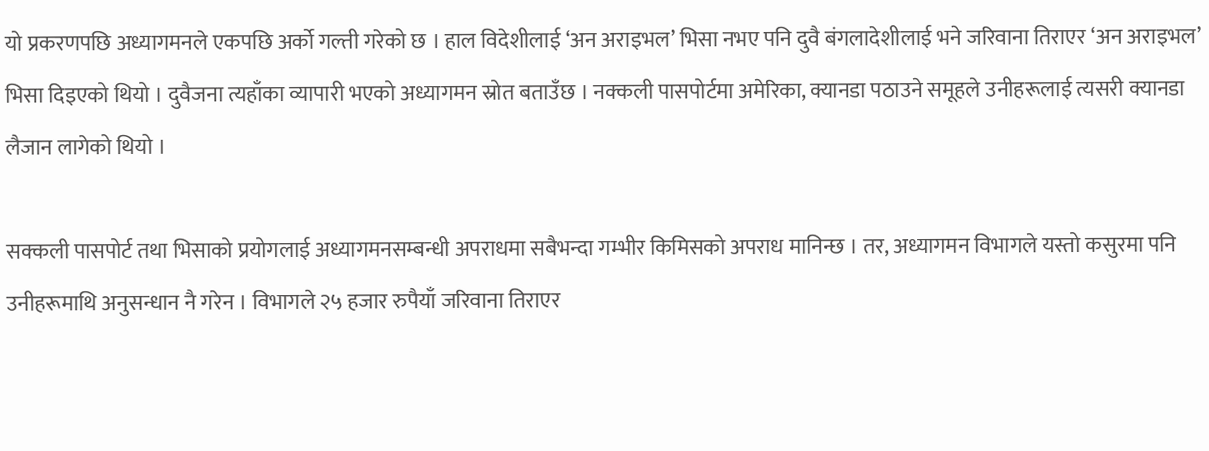यो प्रकरणपछि अध्यागमनले एकपछि अर्को गल्ती गरेको छ । हाल विदेशीलाई ‘अन अराइभल’ भिसा नभए पनि दुवै बंगलादेशीलाई भने जरिवाना तिराएर ‘अन अराइभल’ भिसा दिइएको थियो । दुवैजना त्यहाँका व्यापारी भएको अध्यागमन स्रोत बताउँछ । नक्कली पासपोर्टमा अमेरिका, क्यानडा पठाउने समूहले उनीहरूलाई त्यसरी क्यानडा लैजान लागेको थियो ।

सक्कली पासपोर्ट तथा भिसाको प्रयोगलाई अध्यागमनसम्बन्धी अपराधमा सबैभन्दा गम्भीर किमिसको अपराध मानिन्छ । तर, अध्यागमन विभागले यस्तो कसुरमा पनि उनीहरूमाथि अनुसन्धान नै गरेन । विभागले २५ हजार रुपैयाँ जरिवाना तिराएर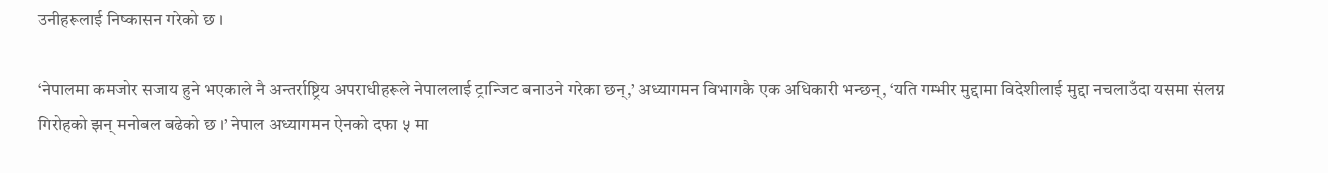उनीहरूलाई निष्कासन गरेको छ ।

‘नेपालमा कमजोर सजाय हुने भएकाले नै अन्तर्राष्ट्रिय अपराधीहरूले नेपाललाई ट्रान्जिट बनाउने गरेका छन्,’ अध्यागमन विभागकै एक अधिकारी भन्छन्, ‘यति गम्भीर मुद्दामा विदेशीलाई मुद्दा नचलाउँदा यसमा संलग्न गिरोहको झन् मनोबल बढेको छ ।’ नेपाल अध्यागमन ऐनको दफा ५ मा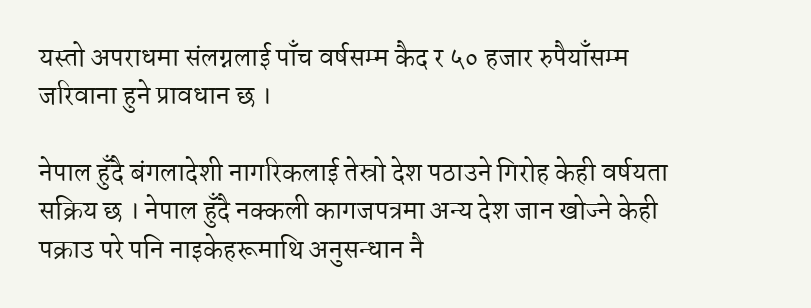यस्तो अपराधमा संलग्नलाई पाँच वर्षसम्म कैद र ५० हजार रुपैयाँसम्म जरिवाना हुने प्रावधान छ ।

नेपाल हुँदै बंगलादेशी नागरिकलाई तेस्रो देश पठाउने गिरोह केही वर्षयता सक्रिय छ । नेपाल हुँदै नक्कली कागजपत्रमा अन्य देश जान खोज्ने केही पक्राउ परे पनि नाइकेहरूमाथि अनुसन्धान नै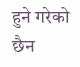हुने गरेको छैन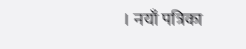। नयाँ पत्रिका